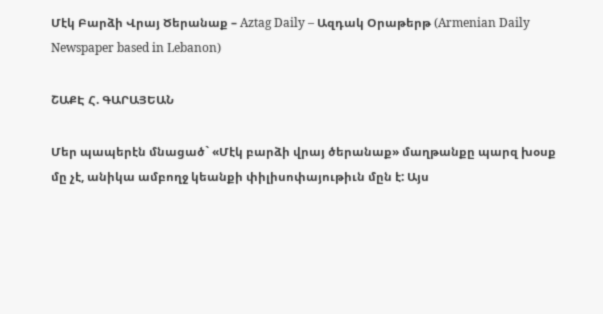Մէկ Բարձի Վրայ Ծերանաք – Aztag Daily – Ազդակ Օրաթերթ (Armenian Daily Newspaper based in Lebanon)

ՇԱՔԷ Հ. ԳԱՐԱՅԵԱՆ

Մեր պապերէն մնացած` «Մէկ բարձի վրայ ծերանաք» մաղթանքը պարզ խօսք մը չէ, անիկա ամբողջ կեանքի փիլիսոփայութիւն մըն է: Այս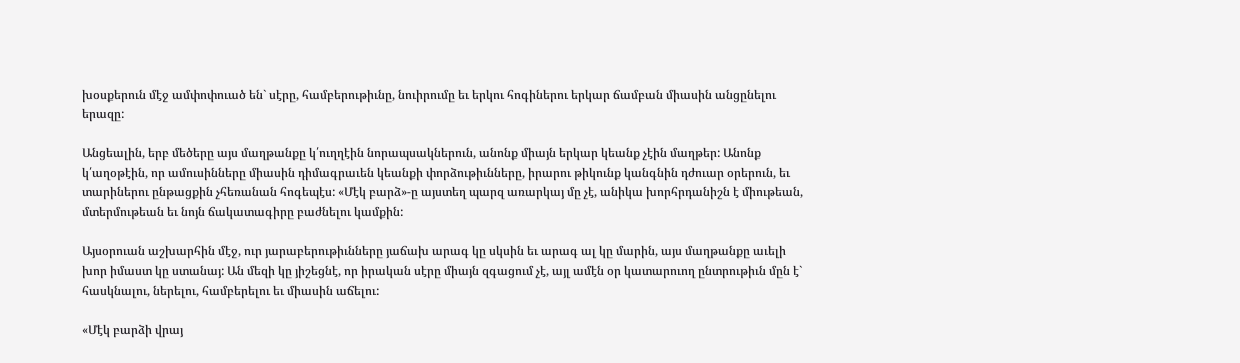խօսքերուն մէջ ամփոփուած են` սէրը, համբերութիւնը, նուիրումը եւ երկու հոգիներու երկար ճամբան միասին անցընելու երազը:

Անցեալին, երբ մեծերը այս մաղթանքը կ՛ուղղէին նորապսակներուն, անոնք միայն երկար կեանք չէին մաղթեր: Անոնք կ՛աղօթէին, որ ամուսինները միասին դիմագրաւեն կեանքի փորձութիւնները, իրարու թիկունք կանգնին դժուար օրերուն, եւ տարիներու ընթացքին չհեռանան հոգեպէս: «Մէկ բարձ»-ը այստեղ պարզ առարկայ մը չէ, անիկա խորհրդանիշն է միութեան, մտերմութեան եւ նոյն ճակատագիրը բաժնելու կամքին:

Այսօրուան աշխարհին մէջ, ուր յարաբերութիւնները յաճախ արագ կը սկսին եւ արագ ալ կը մարին, այս մաղթանքը աւելի խոր իմաստ կը ստանայ: Ան մեզի կը յիշեցնէ, որ իրական սէրը միայն զգացում չէ, այլ ամէն օր կատարուող ընտրութիւն մըն է` հասկնալու, ներելու, համբերելու եւ միասին աճելու:

«Մէկ բարձի վրայ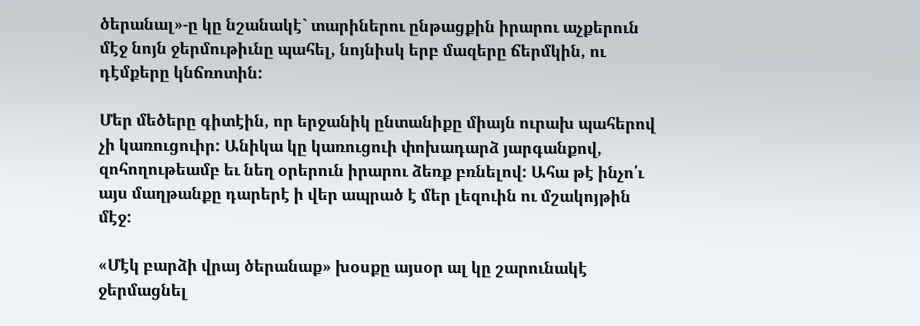ծերանալ»-ը կը նշանակէ` տարիներու ընթացքին իրարու աչքերուն մէջ նոյն ջերմութիւնը պահել, նոյնիսկ երբ մազերը ճերմկին, ու դէմքերը կնճռոտին:

Մեր մեծերը գիտէին, որ երջանիկ ընտանիքը միայն ուրախ պահերով չի կառուցուիր: Անիկա կը կառուցուի փոխադարձ յարգանքով, զոհողութեամբ եւ նեղ օրերուն իրարու ձեռք բռնելով: Ահա թէ ինչո՛ւ այս մաղթանքը դարերէ ի վեր ապրած է մեր լեզուին ու մշակոյթին մէջ:

«Մէկ բարձի վրայ ծերանաք» խօսքը այսօր ալ կը շարունակէ ջերմացնել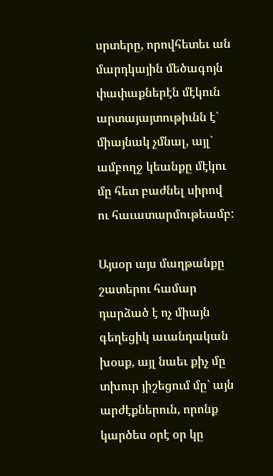սրտերը, որովհետեւ ան մարդկային մեծագոյն փափաքներէն մէկուն արտայայտութիւնն է` միայնակ չմնալ, այլ` ամբողջ կեանքը մէկու մը հետ բաժնել սիրով ու հաւատարմութեամբ:

Այսօր այս մաղթանքը շատերու համար դարձած է ոչ միայն գեղեցիկ աւանդական խօսք, այլ նաեւ քիչ մը տխուր յիշեցում մը` այն արժէքներուն, որոնք կարծես օրէ օր կը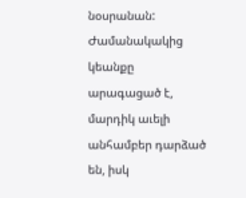նօսրանան: Ժամանակակից կեանքը արագացած է, մարդիկ աւելի անհամբեր դարձած են, իսկ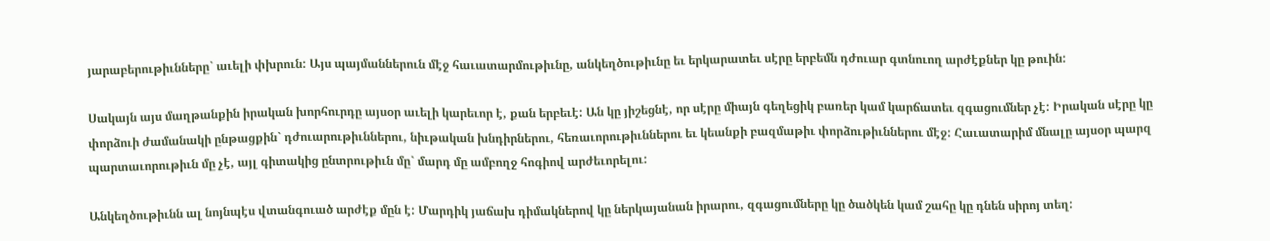յարաբերութիւնները` աւելի փխրուն: Այս պայմաններուն մէջ հաւատարմութիւնը, անկեղծութիւնը եւ երկարատեւ սէրը երբեմն դժուար գտնուող արժէքներ կը թուին:

Սակայն այս մաղթանքին իրական խորհուրդը այսօր աւելի կարեւոր է, քան երբեւէ: Ան կը յիշեցնէ, որ սէրը միայն գեղեցիկ բառեր կամ կարճատեւ զգացումներ չէ: Իրական սէրը կը փորձուի ժամանակի ընթացքին` դժուարութիւններու, նիւթական խնդիրներու, հեռաւորութիւններու եւ կեանքի բազմաթիւ փորձութիւններու մէջ: Հաւատարիմ մնալը այսօր պարզ պարտաւորութիւն մը չէ, այլ գիտակից ընտրութիւն մը` մարդ մը ամբողջ հոգիով արժեւորելու:

Անկեղծութիւնն ալ նոյնպէս վտանգուած արժէք մըն է: Մարդիկ յաճախ դիմակներով կը ներկայանան իրարու, զգացումները կը ծածկեն կամ շահը կը դնեն սիրոյ տեղ: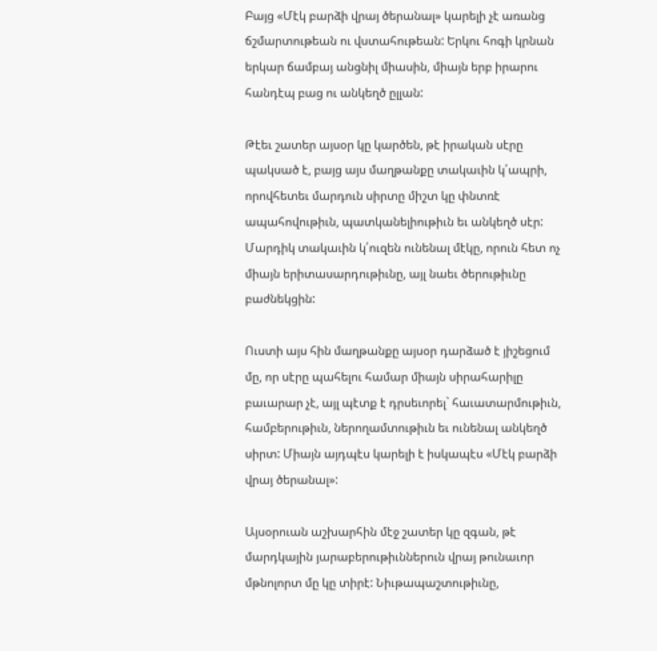Բայց «Մէկ բարձի վրայ ծերանալ» կարելի չէ առանց ճշմարտութեան ու վստահութեան: Երկու հոգի կրնան երկար ճամբայ անցնիլ միասին, միայն երբ իրարու հանդէպ բաց ու անկեղծ ըլլան:

Թէեւ շատեր այսօր կը կարծեն, թէ իրական սէրը պակսած է, բայց այս մաղթանքը տակաւին կ՛ապրի, որովհետեւ մարդուն սիրտը միշտ կը փնտռէ ապահովութիւն, պատկանելիութիւն եւ անկեղծ սէր: Մարդիկ տակաւին կ՛ուզեն ունենալ մէկը, որուն հետ ոչ միայն երիտասարդութիւնը, այլ նաեւ ծերութիւնը բաժնեկցին:

Ուստի այս հին մաղթանքը այսօր դարձած է յիշեցում մը, որ սէրը պահելու համար միայն սիրահարիլը բաւարար չէ, այլ պէտք է դրսեւորել` հաւատարմութիւն, համբերութիւն, ներողամտութիւն եւ ունենալ անկեղծ սիրտ: Միայն այդպէս կարելի է իսկապէս «Մէկ բարձի վրայ ծերանալ»:

Այսօրուան աշխարհին մէջ շատեր կը զգան, թէ մարդկային յարաբերութիւններուն վրայ թունաւոր մթնոլորտ մը կը տիրէ: Նիւթապաշտութիւնը,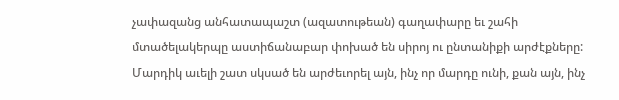չափազանց անհատապաշտ (ազատութեան) գաղափարը եւ շահի մտածելակերպը աստիճանաբար փոխած են սիրոյ ու ընտանիքի արժէքները: Մարդիկ աւելի շատ սկսած են արժեւորել այն, ինչ որ մարդը ունի, քան այն, ինչ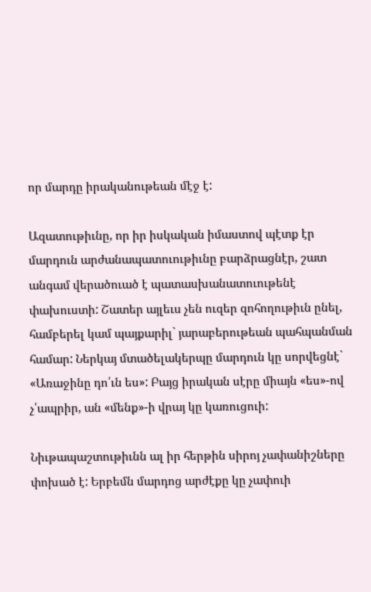որ մարդը իրականութեան մէջ է:

Ազատութիւնը, որ իր իսկական իմաստով պէտք էր մարդուն արժանապատուութիւնը բարձրացնէր, շատ անգամ վերածուած է պատասխանատուութենէ փախուստի: Շատեր այլեւս չեն ուզեր զոհողութիւն ընել, համբերել կամ պայքարիլ` յարաբերութեան պահպանման համար: Ներկայ մտածելակերպը մարդուն կը սորվեցնէ` «Առաջինը դո՛ւն ես»: Բայց իրական սէրը միայն «ես»-ով չ՛ապրիր, ան «մենք»-ի վրայ կը կառուցուի:

Նիւթապաշտութիւնն ալ իր հերթին սիրոյ չափանիշները փոխած է: Երբեմն մարդոց արժէքը կը չափուի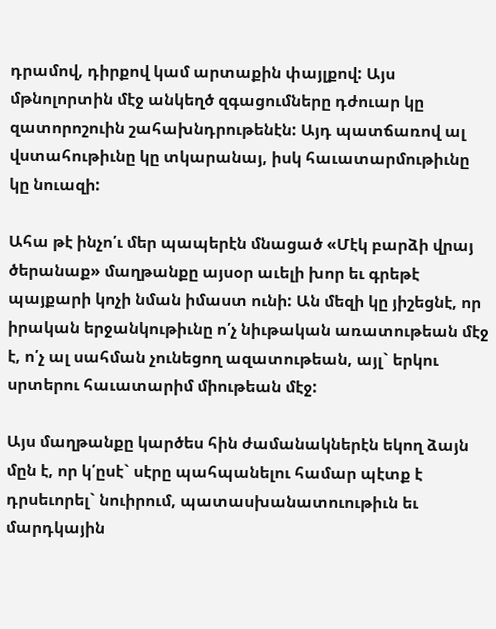դրամով, դիրքով կամ արտաքին փայլքով: Այս մթնոլորտին մէջ անկեղծ զգացումները դժուար կը զատորոշուին շահախնդրութենէն: Այդ պատճառով ալ վստահութիւնը կը տկարանայ, իսկ հաւատարմութիւնը կը նուազի:

Ահա թէ ինչո՛ւ մեր պապերէն մնացած «Մէկ բարձի վրայ ծերանաք» մաղթանքը այսօր աւելի խոր եւ գրեթէ պայքարի կոչի նման իմաստ ունի: Ան մեզի կը յիշեցնէ, որ իրական երջանկութիւնը ո՛չ նիւթական առատութեան մէջ է, ո՛չ ալ սահման չունեցող ազատութեան, այլ` երկու սրտերու հաւատարիմ միութեան մէջ:

Այս մաղթանքը կարծես հին ժամանակներէն եկող ձայն մըն է, որ կ՛ըսէ` սէրը պահպանելու համար պէտք է դրսեւորել` նուիրում, պատասխանատուութիւն եւ մարդկային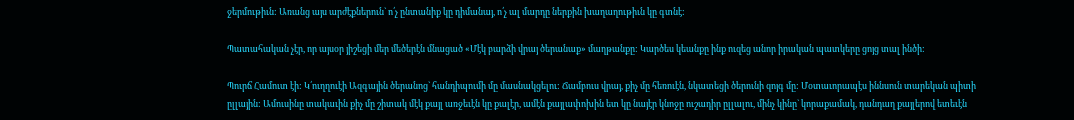ջերմութիւն: Առանց այս արժէքներուն` ո՛չ ընտանիք կը դիմանայ, ո՛չ ալ մարդը ներքին խաղաղութիւն կը գտնէ:

Պատահական չէր, որ այսօր յիշեցի մեր մեծերէն մնացած «Մէկ բարձի վրայ ծերանաք» մաղթանքը: Կարծես կեանքը ինք ուզեց անոր իրական պատկերը ցոյց տալ ինծի:

Պուրճ Համուտ էի: Կ՛ուղղուէի Ազգային ծերանոց` հանդիպումի մը մասնակցելու: Ճամբուս վրայ, քիչ մը հեռուէն, նկատեցի ծերունի զոյգ մը: Մօտաւորապէս իննսուն տարեկան պիտի ըլլային: Ամուսինը տակաւին քիչ մը շիտակ մէկ քայլ առջեւէն կը քալէր, ամէն քայլափոխին ետ կը նայէր կնոջը ուշադիր ըլլալու, մինչ կինը` կորաքամակ, դանդաղ քայլերով ետեւէն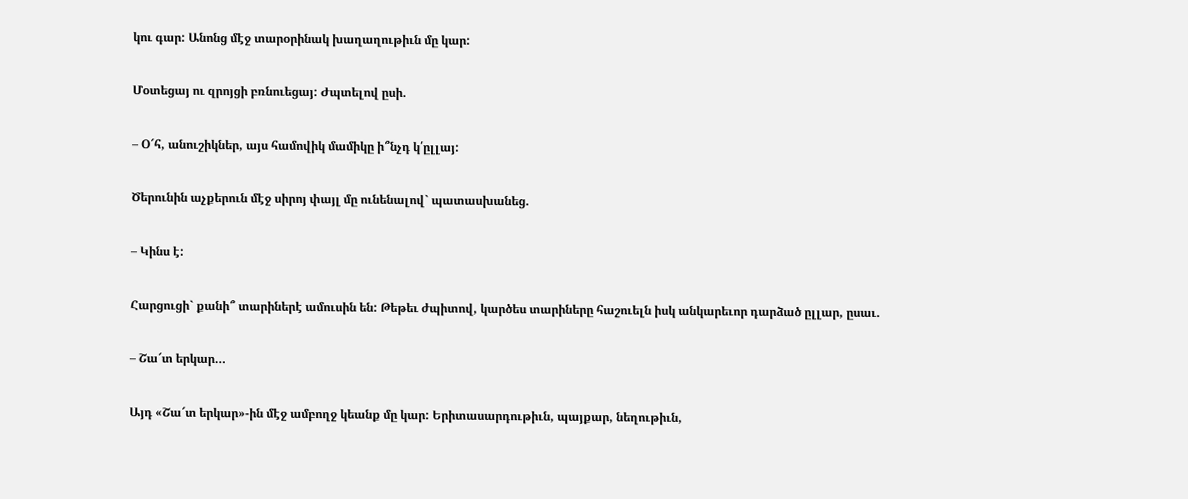կու գար: Անոնց մէջ տարօրինակ խաղաղութիւն մը կար:

Մօտեցայ ու զրոյցի բռնուեցայ: Ժպտելով ըսի.

– Օ՜հ, անուշիկներ, այս համովիկ մամիկը ի՞նչդ կ՛ըլլայ:

Ծերունին աչքերուն մէջ սիրոյ փայլ մը ունենալով` պատասխանեց.

– Կինս է:

Հարցուցի` քանի՞ տարիներէ ամուսին են: Թեթեւ ժպիտով, կարծես տարիները հաշուելն իսկ անկարեւոր դարձած ըլլար, ըսաւ.

– Շա՜տ երկար…

Այդ «Շա՜տ երկար»-ին մէջ ամբողջ կեանք մը կար: Երիտասարդութիւն, պայքար, նեղութիւն,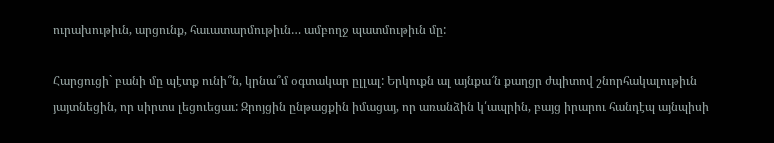ուրախութիւն, արցունք, հաւատարմութիւն… ամբողջ պատմութիւն մը:

Հարցուցի` բանի մը պէտք ունի՞ն, կրնա՞մ օգտակար ըլլալ: Երկուքն ալ այնքա՜ն քաղցր ժպիտով շնորհակալութիւն յայտնեցին, որ սիրտս լեցուեցաւ: Զրոյցին ընթացքին իմացայ, որ առանձին կ՛ապրին, բայց իրարու հանդէպ այնպիսի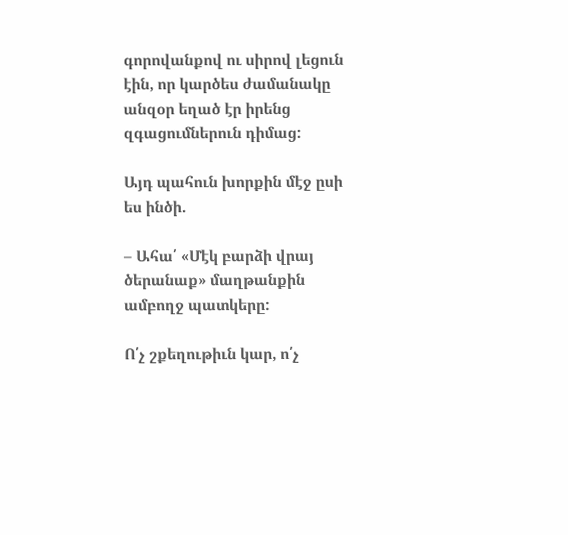գորովանքով ու սիրով լեցուն էին, որ կարծես ժամանակը անզօր եղած էր իրենց զգացումներուն դիմաց:

Այդ պահուն խորքին մէջ ըսի ես ինծի.

– Ահա՛ «Մէկ բարձի վրայ ծերանաք» մաղթանքին ամբողջ պատկերը:

Ո՛չ շքեղութիւն կար, ո՛չ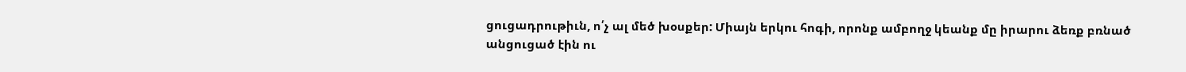ցուցադրութիւն, ո՛չ ալ մեծ խօսքեր: Միայն երկու հոգի, որոնք ամբողջ կեանք մը իրարու ձեռք բռնած անցուցած էին ու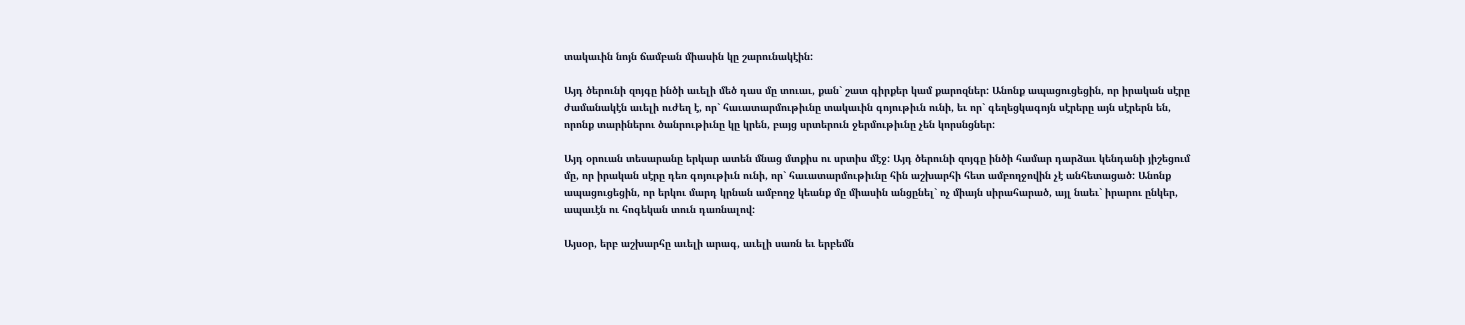տակաւին նոյն ճամբան միասին կը շարունակէին:

Այդ ծերունի զոյգը ինծի աւելի մեծ դաս մը տուաւ, քան` շատ գիրքեր կամ քարոզներ: Անոնք ապացուցեցին, որ իրական սէրը ժամանակէն աւելի ուժեղ է, որ` հաւատարմութիւնը տակաւին գոյութիւն ունի, եւ որ` գեղեցկագոյն սէրերը այն սէրերն են, որոնք տարիներու ծանրութիւնը կը կրեն, բայց սրտերուն ջերմութիւնը չեն կորսնցներ:

Այդ օրուան տեսարանը երկար ատեն մնաց մտքիս ու սրտիս մէջ: Այդ ծերունի զոյգը ինծի համար դարձաւ կենդանի յիշեցում մը, որ իրական սէրը դեռ գոյութիւն ունի, որ` հաւատարմութիւնը հին աշխարհի հետ ամբողջովին չէ անհետացած: Անոնք ապացուցեցին, որ երկու մարդ կրնան ամբողջ կեանք մը միասին անցընել` ոչ միայն սիրահարած, այլ նաեւ` իրարու ընկեր, ապաւէն ու հոգեկան տուն դառնալով:

Այսօր, երբ աշխարհը աւելի արագ, աւելի սառն եւ երբեմն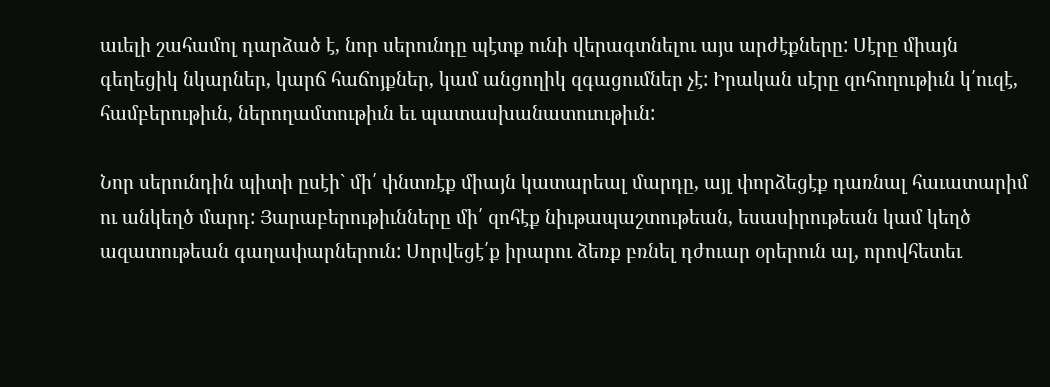աւելի շահամոլ դարձած է, նոր սերունդը պէտք ունի վերագտնելու այս արժէքները: Սէրը միայն գեղեցիկ նկարներ, կարճ հաճոյքներ, կամ անցողիկ զգացումներ չէ: Իրական սէրը զոհողութիւն կ՛ուզէ, համբերութիւն, ներողամտութիւն եւ պատասխանատուութիւն:

Նոր սերունդին պիտի ըսէի` մի՛ փնտռէք միայն կատարեալ մարդը, այլ փորձեցէք դառնալ հաւատարիմ ու անկեղծ մարդ: Յարաբերութիւնները մի՛ զոհէք նիւթապաշտութեան, եսասիրութեան կամ կեղծ ազատութեան գաղափարներուն: Սորվեցէ՛ք իրարու ձեռք բռնել դժուար օրերուն ալ, որովհետեւ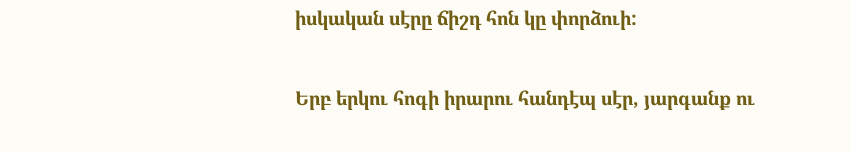իսկական սէրը ճիշդ հոն կը փորձուի:

Երբ երկու հոգի իրարու հանդէպ սէր, յարգանք ու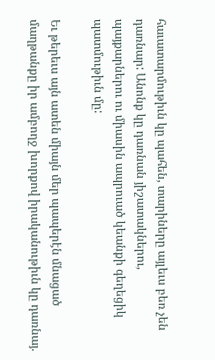հաւատարմութիւն կը պահեն, տարիները այլեւս բեռ չեն դառնար: Անոնք կը դառնան յիշատակներու, պայքարներու ու միասին ապրուած կեանքի գեղեցիկ պատմութիւն մը:

Եւ թերեւս այն ատեն միայն մեր պապերէն մնացած մաղթանքը իր ամբողջ խորքով իրականութիւն կը դառնայ.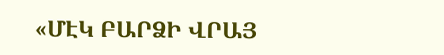«ՄԷԿ ԲԱՐՁԻ ՎՐԱՅ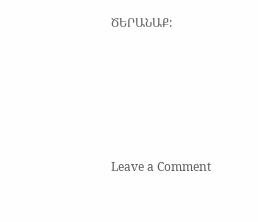ԾԵՐԱՆԱՔ:





Leave a Comment